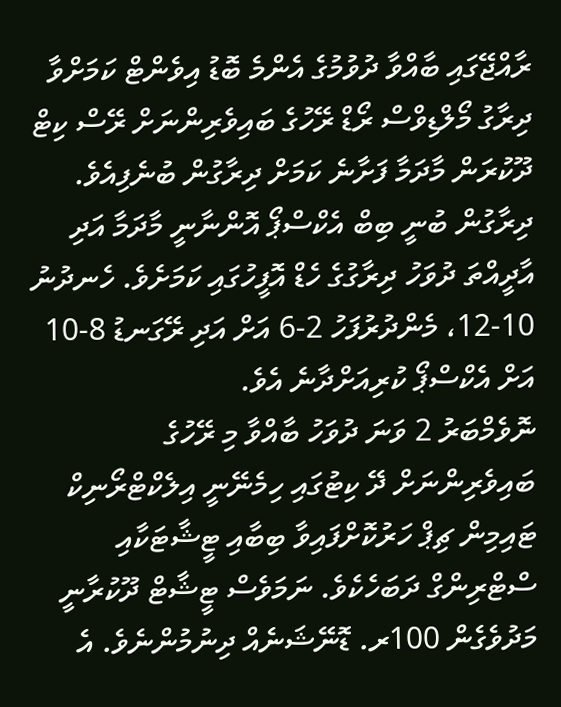ރާއްޖޭގައި ބާއްވާ ދުވުމުގެ އެންމެ ބޮޑު އިވެންޓް ކަމަށްވާ ދިރާގު މޯލްޑިވްސް ރޯޑް ރޭހުގެ ބައިވެރިންނަށް ރޭސް ކިޓް ދޫކުރަން މާދަމާ ފަށާނެ ކަމަށް ދިރާގުން ބުނެފިއެވެ.
ދިރާގުން ބުނީ ބިބް އެކްސްޕޯ އޮންނާނީ މާދަމާ އަދި އާދީއްތަ ދުވަހު ދިރާގުގެ ހެޑް އޮފީހުގައި ކަމަށެވެ. ހެނދުނު 10-12، މެންދުރުފަހު 2-6 އަށް އަދި ރޭގަނޑު 8-10 އަށް އެކްސްޕޯ ކުރިއަށްދާނެ އެވެ.
ނޮވެމްބަރު 2 ވަނަ ދުވަހު ބާއްވާ މި ރޭހުގެ ބައިވެރިންނަށް ދޭ ކިޓުގައި ހިމެނޭނީ އިލެކްޓްރޯނިކް ޓައިމިން ޗިޕް ހަރުކޮށްފައިވާ ބިބާއި ޓީޝާޓަކާއި ސްޓްރިންގް ދަބަހެކެވެ. ނަމަވެސް ޓީޝާޓް ދޫކުރާނީ މަދުވެގެން 100ރ. ޑޮނޭޝަނެއް ދިނުމުންނެވެ. އެ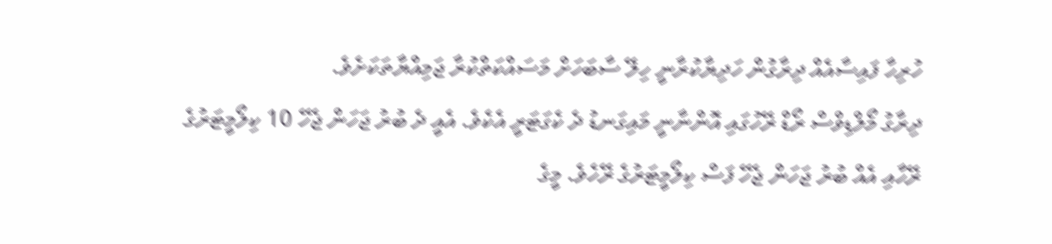ހުރިހާ ފައިސާއެއް ދިރާގުން ހަދިޔާކުރާނީ ހިލޭ ސާބަހަށް މަސައްކަތްކުރާ ޖަމިއްޔާތަކަށެވެ.
ދިރާގު މޯލްޑިވްސް ރޯޑް ރޭހުގައި އޮންނާނީ މައިގަނޑު ދެ ކެގަޓަރީ އެކެވެ. އެއީ ދެ ބުރު ޖަހަން ޖެހޭ 10 ކިލޯމީޓަރުގެ ރޭހާއި އެއް ބުރު ޖަހަން ޖެހޭ ފަސް ކިލޯމީޓަރުގެ ރޭހެވެ. މީގެ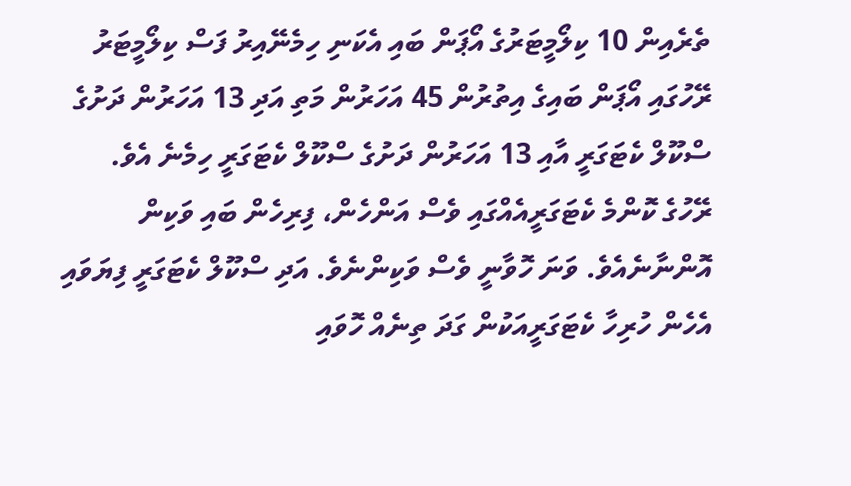ތެރެއިން 10 ކިލޯމީޓަރުގެ އޯޕަން ބައި އެކަނި ހިމެނޭއިރު ފަސް ކިލޯމީޓަރު ރޭހުގައި އޯޕަން ބައިގެ އިތުރުން 45 އަހަރުން މަތި އަދި 13 އަހަރުން ދަށުގެ ސްކޫލް ކެޓަގަރީ އާއި 13 އަހަރުން ދަށުގެ ސްކޫލް ކެޓަގަރީ ހިމެނެ އެވެ.
ރޭހުގެ ކޮންމެ ކެޓަގަރީއެއްގައި ވެސް އަންހެން، ފިރިހެން ބައި ވަކިން އޮންނާނެއެވެ. ވަނަ ހޮވާނީ ވެސް ވަކިންނެވެ. އަދި ސްކޫލް ކެޓަގަރީ ފިޔަވައި އެހެން ހުރިހާ ކެޓަގަރީއަކުން ގަދަ ތިނެއް ހޮވައި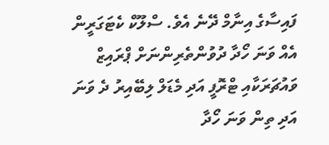ފައިސާގެ އިނާމް ދޭނެ އެވެ. ސްލޫކް ކެޓަގަރީން އެއް ވަނަ ހޯދާ ދުވުންތެރިންނަށް ޕްރައިޒް ވައުޗަރަކާއި ޓްރޮފީ އަދި މެޑަލް ލިބޭއިރު ދެ ވަނަ އަދި ތިން ވަނަ ހޯދާ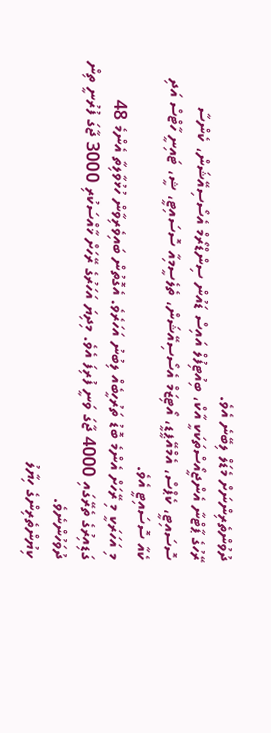ދުވުންތެރިންނަށް މެޑަލް ލިބޭނެ އެވެ.
ރޭހުގެ ޕާޓްނާ އެންޖީއޯސްތަކަކީ އާކް، ބިއުޓިފުލް އައިސް ޑައުން ސިންޑްރޯމް އެސޯސިއޭޝަން، ކެންސާ ސޮސައިޓީ، ކެޕްސް، އެމްއޭޕީޑީ، އޯޓިޒަމް އެސޯސިއޭޝަން، ތެލެސީމިއާ ސޮސައިޓީ، ޝީ، ޓައިނީ ހާޓްސް އަދި ކެއާ ސޮސައިޓީ އެވެ.
މި އަހަރަކީ މި ރޭހަށް އެންމެ ބޮޑު ތަރުހީބެއް ލިބުނު އަހަރެވެ. އެގޮތުން ބައިވެރިވާން ހުޅުވާލިތާ އެންމެ 48 ގަޑިއިރުގެ ތެރޭގައި 4000 ޖާގަ ވަނީ ފުރިފަ އެވެ. މިދިޔަ އަހަރުގެ ރޭހަށް ޚާއްސަކުރި 3000 ޖާގަ ފުރުނީ ތިން ދުވަހުންނެވެ.
ކިޔުންތެރިންގެ ހިޔާލު